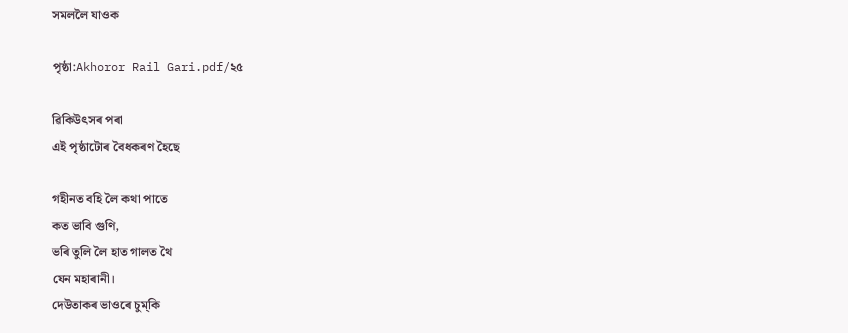সমললৈ যাওক

পৃষ্ঠা:Akhoror Rail Gari.pdf/২৫

ৱিকিউৎসৰ পৰা
এই পৃষ্ঠাটোৰ বৈধকৰণ হৈছে

গহীনত বহি লৈ কথা পাতে
কত ভাবি গুণি,
ভৰি তুলি লৈ হাত গালত থৈ
যেন মহাৰানী।
দেউতাকৰ ভাওৰে চুম্‌কি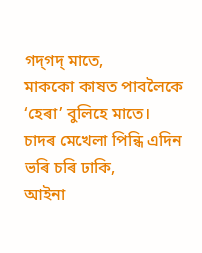গদ্‌গদ্‌ মাতে,
মাককো কাষত পাবলৈকে
‘হেৰা’ বুলিহে মাতে।
চাদৰ মেখেলা পিন্ধি এদিন
ভৰি চৰি ঢাকি,
আইনা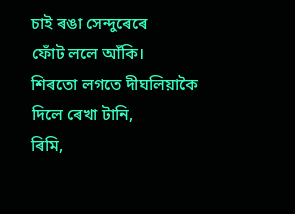চাই ৰঙা সেন্দুৰেৰে
ফোঁট ললে আঁকি।
শিৰতো লগতে দীঘলিয়াকৈ
দিলে ৰেখা টানি,
ৰিমি,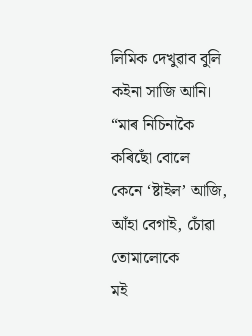লিমিক দেখুৱাব বুলি
কইনা সাজি আনি।
“মাৰ নিচিনাকৈ কৰিছোঁ বোলে
কেনে ‘ষ্টাইল’ আজি,
আঁহা বেগাই, চোঁৱা তোমালোকে
মই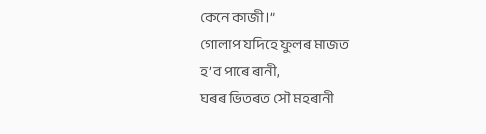কেনে কাজী।”
গোলাপ যদিহে ফুলৰ মাজত
হ’ব পাৰে ৰানী,
ঘৰৰ ভিতৰত সৌ মহৰানী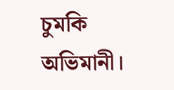চুমকি অভিমানী।